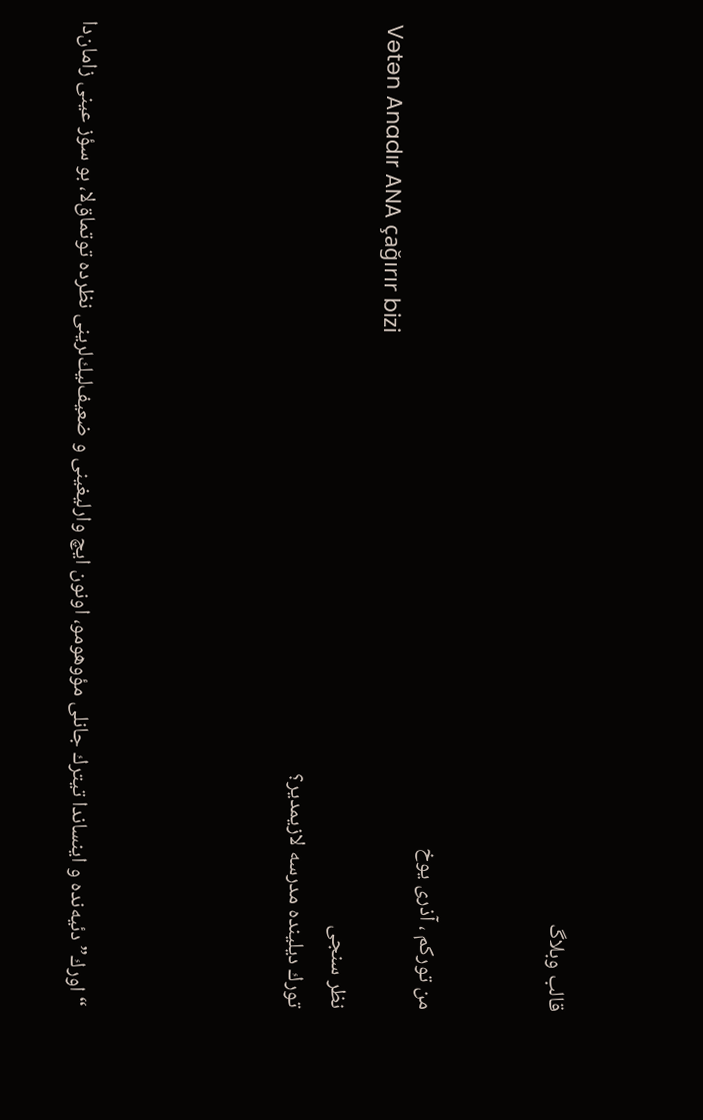قالب وبلاگ


من توركم ، آذری یوخ
Vətən Anadır ANA çağırır bizi
نظر سنجی
تورك ديلينده مدرسه لازيمدير؟




“اورك” دئیه‌نده و اینساندا تیترك جانلی مؤوهومو، اونون ایچ وارلیغینی و ضعیف‌لیك‌لرینی نظرده توتماق‌لا، بو سؤز عینی زامان‌دا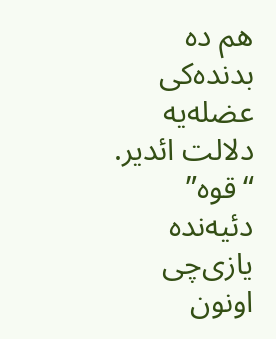هم ده بد‌نده‌كی عضله‌یه دلالت ائدیر. “قوه” دئیه‌نده یازی‌چی اونون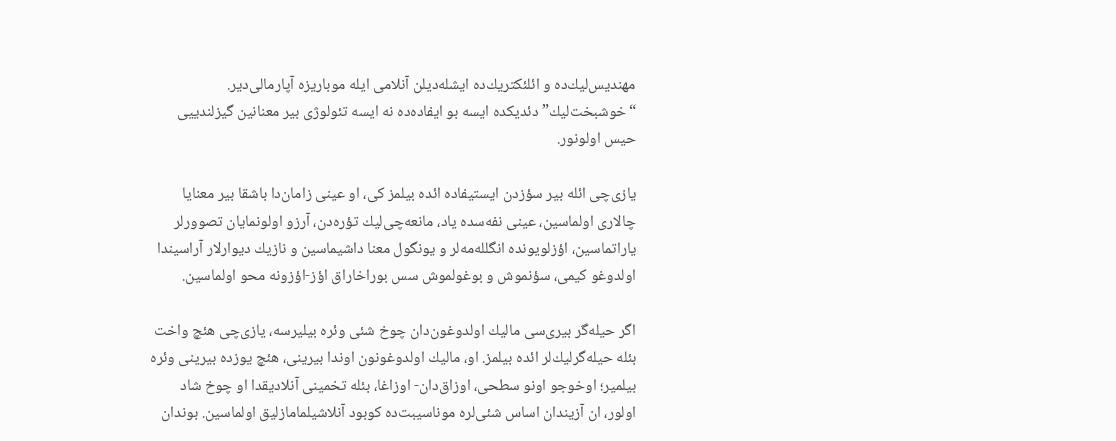مهندیس‌لیك‌ده و ائلئكتریك‌ده ایشله‌دیلن آنلامی ایله موباریزه آپارمالی‌دیر. “خوشبخت‌لیك” دئدیكده ایسه بو ایفاده‌ده نه ایسه تئولوژی بیر معنانین گیزلندییی حیس اولونور.

یازی‌چی ائله بیر سؤزدن ایستیفاده ائده بیلمز كی، او عینی زامان‌دا باشقا بیر معنایا چالاری اولماسین، عینی نفه‌سده یاد، مانعه‌چی‌لیك تؤره‌دن، آرزو اولونمایان تصوورلر یاراتماسین، اؤزلویونده انگلله‌مه‌لر و یونگول معنا داشیماسین و نازیك دیوارلار آراسیندا اولدوغو كیمی، سؤنموش و بوغولموش سس بوراخاراق اؤز-اؤزونه محو اولماسین.

اگر حیله‌گر بیری‌سی مالیك اولدوغون‌دان چوخ شئی وئره بیلیرسه، یازی‌چی هئچ واخت بئله حیله‌گرلیك‌لر ائده بیلمز. او، مالیك اولدوغونون اوندا بیرینی، هئچ یوزده بیرینی وئره بیلمیر؛ اوخوجو اونو سطحی، اوزاق‌دان- اوزاغا، بئله تخمینی آنلادیقدا او چوخ شاد اولور، ان آزیندان اساس شئی‌لره موناسیبت‌ده كوبود آنلاشیلمامازلیق اولماسین. بوندان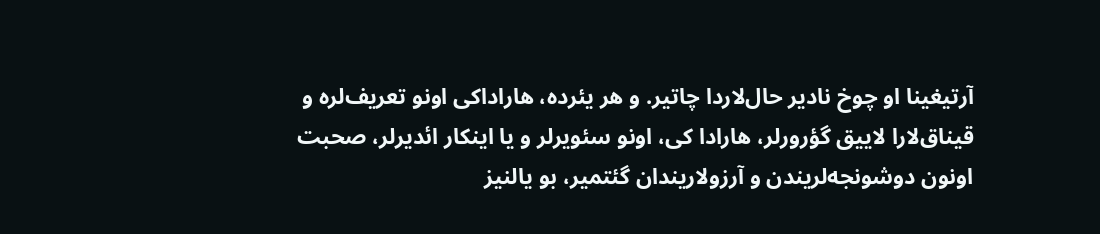آرتیغینا او چوخ نادیر حال‌لاردا چاتیر. و هر یئرده، هاراداكی اونو تعریف‌لره و قیناق‌لارا لاییق گؤرورلر، هارادا كی، اونو سئویرلر و یا اینكار ائدیرلر، صحبت اونون دوشونجه‌لریندن و آرزولاریندان گئتمیر، بو یالنیز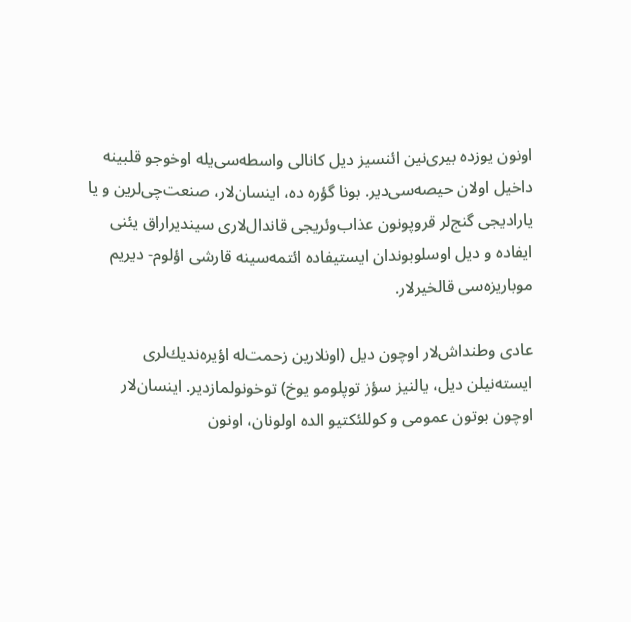اونون یوزده بیری‌نین ائنسیز دیل كانالی واسطه‌سی‌یله اوخوجو قلبینه داخیل اولان حیصه‌سی‌دیر. بونا گؤره ده، اینسان‌لار، صنعت‌چی‌لرین و یا یارادیجی گنج‌لر قروپونون عذاب‌وئریجی قاندال‌لاری سیندیراراق یئنی ایفاده و دیل اوسلوبوندان ایستیفاده ائتمه‌سینه قارشی اؤلوم- دیریم موباریزه‌سی قالخیرلار.

عادی وطنداش‌لار اوچون دیل (اونلارین زحمت‌له اؤیره‌ندیك‌لری ایسته‌نیلن دیل، یالنیز سؤز توپلومو یوخ) توخونولمازدیر. اینسان‌لار اوچون بوتون عمومی و كوللئكتیو الده اولونان، اونون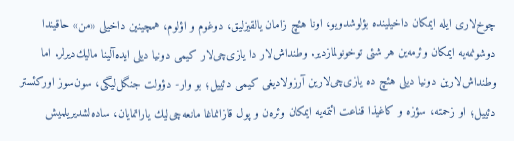چوخ‌لاری ایله ایمكان داخیلینده بؤلوشدویو، اونا هئچ زامان یالقیزلیق، دوغوم و اؤلوم، همچینین داخیلی «من» حاقیندا دوشونمه‌یه ایمكان وئرمه‌ین هر شئی توخونولمازدیر. وطنداش‌لار دا یازی‌چی‌لار كیمی دونیا دیلی ایده‌آلینا مالیك‌دیرلر. اما وطنداش‌لارین دونیا دیلی هئچ ده یازی‌چی‌لارین آرزولادیغی كیمی دئییل؛ بو وار- دؤولت جنگل‌لیگی، سون‌سوز اوركئستر دئییل؛ او زحمته، سؤزه و كاغیذا قناعت ائتمه‌یه ایمكان وئره‌ن و پول قازانماغا مانعه‌چی‌لیك یاراتمایان، ساده‌لشدیریلمیش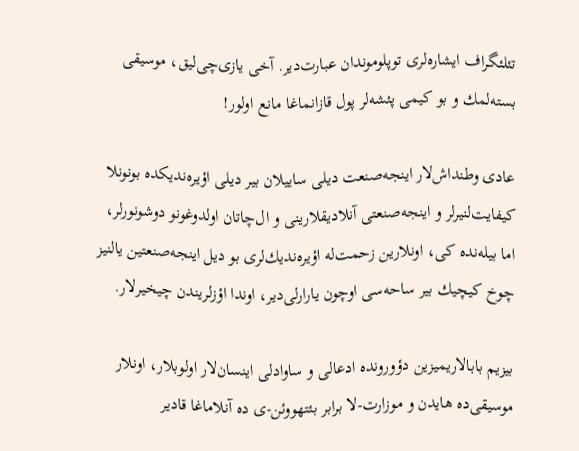تئلئگراف ایشاره‌لری توپلوموندان عبارت‌دیر. آخی یازی‌چی‌لیق، موسیقی بسته‌لمك و بو كیمی پئشه‌لر پول قازانماغا مانع اولور!

عادی وطنداش‌لار اینجه‌صنعت دیلی ساییلان بیر دیلی اؤیره‌ندیكده بونونلا كیفایت‌لنیرلر و اینجه‌صنعتی آنلادیقلارینی و ال‌چاتان اولدوغونو دوشونورلر، اما بیله‌نده كی، اونلارین زحمت‌له اؤیره‌ندیك‌لری بو دیل اینجه‌صنعتین یالنیز چوخ كیچیك بیر ساحه‌سی اوچون یارارلی‌دیر، اوندا اؤزلریندن چیخیرلار.

بیزیم بابالاریمیزین دؤورونده ادعالی و ساوادلی اینسان‌لار اولوبلار، اونلار موسیقی‌ده هایدن و موزارت-لا برابر بئتهووئن-ی ده آنلاماغا قادیر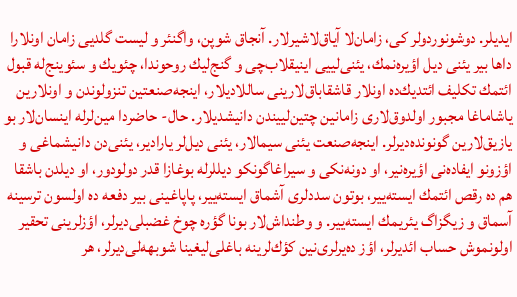ایدیلر. دوشونوردولر كی، زامان‌لا آیاق‌لاشیرلار. آنجاق شوپن، واگنئر و لیست گلدیی زامان اونلارا داها بیر یئنی دیل اؤیره‌نمك، یئنی‌لییی اینیقلاب‌چی و گنج‌لیك روحوندا، چئویك و سئوینج‌له قبول ائتمك تكلیف ائتدیك‌ده اونلار قاشقاباق‌لارینی ساللادیلار، اینجه‌صنعتین تنزولوندن و اونلارین یاشاماغا مجبور اولدوق‌لاری زامانین چتین‌لییندن دانیشدیلار. حال- حاضردا مین‌لرله اینسان‌لار بو یازیق‌لارین گونونده‌دیرلر. اینجه‌صنعت یئنی سیمالار، یئنی دیل‌لر یارادیر، یئنی‌دن دانیشماغی و اؤزونو ایفاده‌نی اؤیره‌نیر، او دونه‌نكی و سیراغاگونكو دیللرله بوغازا قدر دولودور، او دیلدن باشقا هم ده رقص ائتمك ایسته‌ییر، بوتون سددلری آشماق ایسته‌ییر، پاپاغینی بیر دفعه ده اولسون ترسینه آسماق و زیگزاگ یئریمك ایسته‌ییر. و وطنداش‌لار بونا گؤره چوخ غضبلی‌دیرلر، اؤزلرینی تحقیر اولونموش حساب ائدیرلر، اؤز ده‌یرلری‌نین كؤك‌لرینه باغلی‌لیغینا شوبهه‌لی‌دیرلر، هر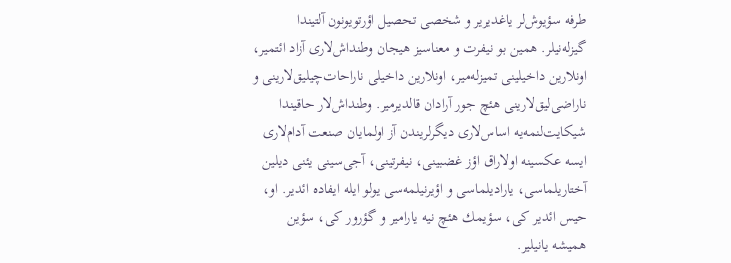طرفه سؤیوش‌لر یاغدیریر و شخصی تحصیل اؤرتویونون آلتیندا گیزله‌نیلر. همین بو نیفرت و معناسیز هیجان وطنداش‌لاری آزاد ائتمیر، اونلارین داخیلینی تمیزله‌میر، اونلارین داخیلی ناراحات‌چیلیق‌لارینی و ناراضی‌لیق‌لارینی هئچ جور آرادان قالدیرمیر. وطنداش‌لار حاقیندا شیكایت‌لنمه‌یه اساس‌لاری دیگرلریندن آز اولمایان صنعت آدام‌لاری ایسه عكسینه اولاراق اؤز غضبینی، نیفرتینی، آجی‌سینی یئنی دیلین آختاریلماسی، یارادیلماسی و اؤیرنیلمه‌سی یولو ایله ایفاده ائدیر. او، حیس ائدیر كی، سؤیمك هئچ نیه یارامیر و گؤرور كی، سؤین همیشه یانیلیر.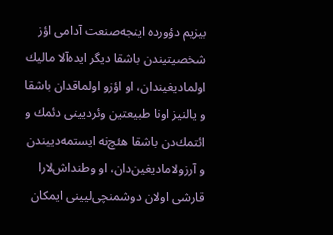بیزیم دؤورده اینجه‌صنعت آدامی اؤز شخصیتیندن باشقا دیگر ایده‌آلا مالیك اولمادیغیندان، او اؤزو اولماقدان باشقا و یالنیز اونا طبیعتین وئردیینی دئمك و ائتمك‌دن باشقا هئچ‌نه ایستمه‌دییندن و آرزولامادیغین‌دان، او وطنداش‌لارا قارشی اولان دوشمنچی‌لیینی ایمكان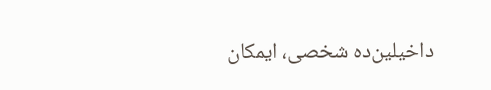داخیلین‌ده شخصی، ایمكان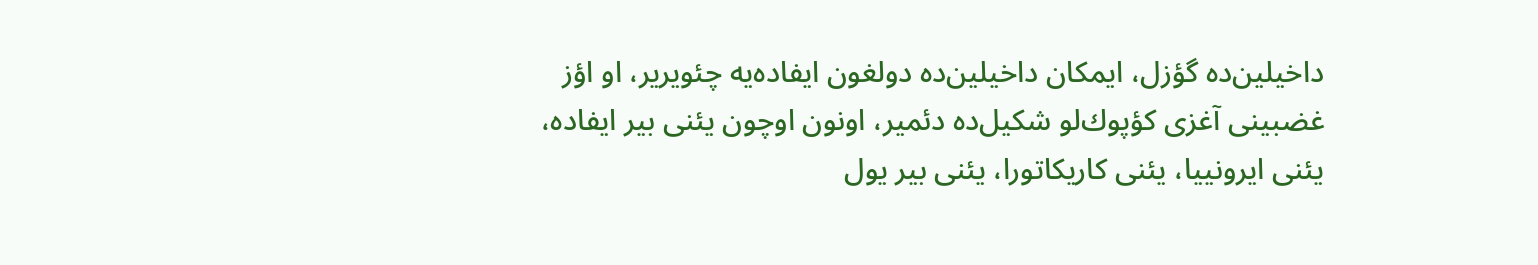داخیلین‌ده گؤزل، ایمكان داخیلین‌ده دولغون ایفاده‌یه چئویریر، او اؤز غضبینی آغزی كؤپوك‌لو شكیل‌ده دئمیر، اونون اوچون یئنی بیر ایفاده، یئنی ایرونییا، یئنی كاریكاتورا، یئنی بیر یول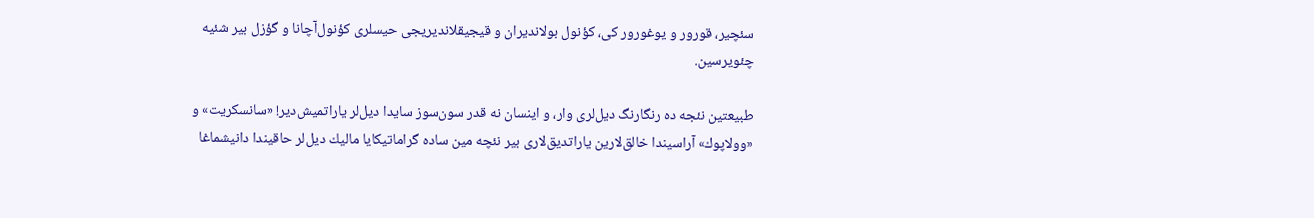سئچیر، قورور و یوغورور كی، كؤنول بولاندیران و قیجیقلاندیریجی حیسلری كؤنول‌آچانا و گؤزل بیر شئیه چئویر‌سین.

طبیعتین نئجه ده رنگارنگ دیل‌لری وار، و اینسان نه قدر سون‌سوز سایدا دیل‌لر یاراتمیش‌دیر! «سانسكریت» و «وولاپوك» آراسیندا خالق‌لارین یاراتدیق‌لاری بیر نئچه مین ساده گراماتیكایا مالیك دیل‌لر حاقیندا دانیشماغا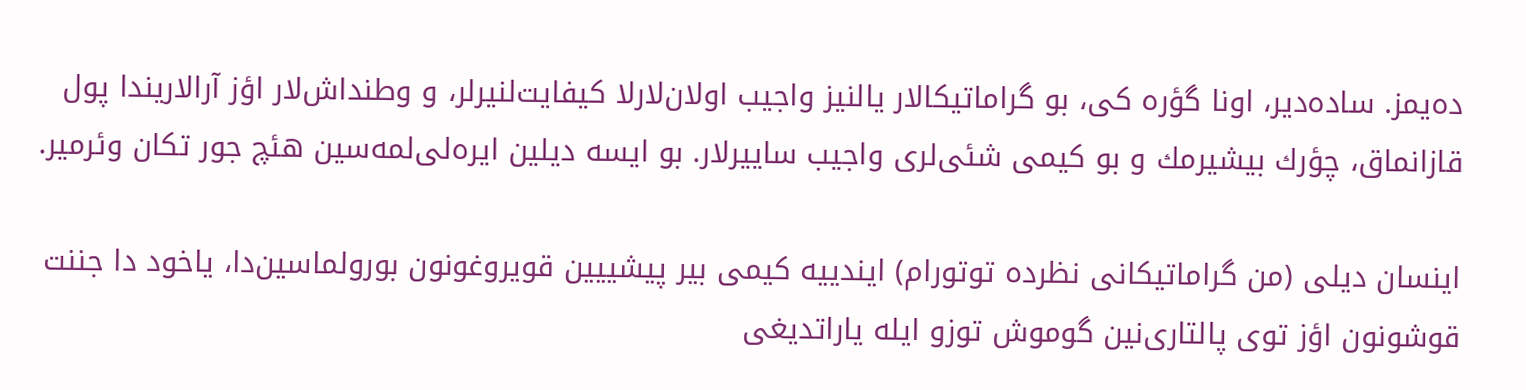ده‌یمز. ساده‌دیر، اونا گؤره كی، بو گراماتیكالار یالنیز واجیب اولان‌لارلا كیفایت‌لنیرلر، و وطنداش‌لار اؤز آرالاریندا پول قازانماق، چؤرك بیشیرمك و بو كیمی شئی‌لری واجیب ساییرلار. بو ایسه دیلین ایره‌لی‌لمه‌سین هئچ جور تكان وئرمیر.

اینسان دیلی (من گراماتیكانی نظرده توتورام) ایندییه كیمی بیر پیشییین قویروغونون بورولماسین‌دا، یاخود دا جننت قوشونون اؤز توی پالتاری‌نین گوموش توزو ایله یاراتدیغی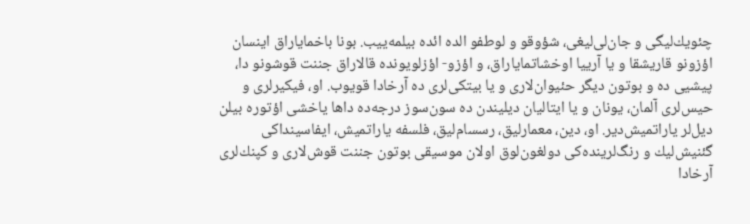چئویك‌لیگی و جان‌لی‌لیغی، شؤوقو و لوطفو الده ائده بیلمه‌ییب. بونا باخمایاراق اینسان اؤزونو قاریشقا و یا آرییا اوخشاتمایاراق، و اؤزو- اؤزلویونده قالاراق جننت قوشونو دا، پیشیی ده و بوتون دیگر حئیوان‌لاری و یا بیتكی‌لری ده آرخادا قویوب. او، فیكیرلری و حیس‌لری آلمان، یونان و یا ایتالیان دیلیندن ده سون‌سوز درجه‌ده داها یاخشی اؤتوره بیلن دیل‌لر یاراتمیش‌دیر. او، دین، معمارلیق، رسسام‌لیق، فلسفه یاراتمیش، ایفاسینداكی گئنیش‌لیك و رنگ‌لرینده‌كی دولغون‌لوق اولان موسیقی بوتون جننت قوش‌لاری و كپنك‌لری آرخادا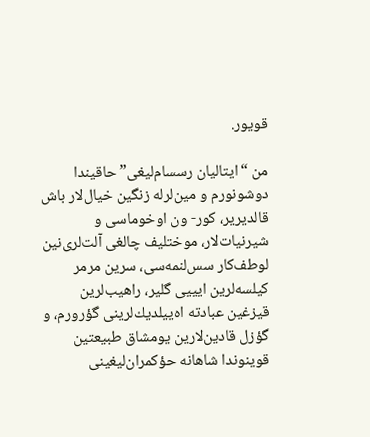قویور.

من “ایتالیان رسسام‌لیغی” حاقیندا دوشونورم و مین‌لرله زنگین خیال‌لار باش قالدیریر، كور- ون اوخوماسی و شیرنیات‌لار، موختلیف چالغی آلت‌لری‌نین لوطف‌كار سس‌لنمه‌سی، سرین مرمر كیلسه‌لرین ایییی گلیر، راهیب‌لرین قیزغین عبادته اه‌ییلدیك‌لرینی گؤرورم، و گؤزل قادین‌لارین یومشاق طبیعتین قوینوندا شاهانه حؤكمران‌لیغینی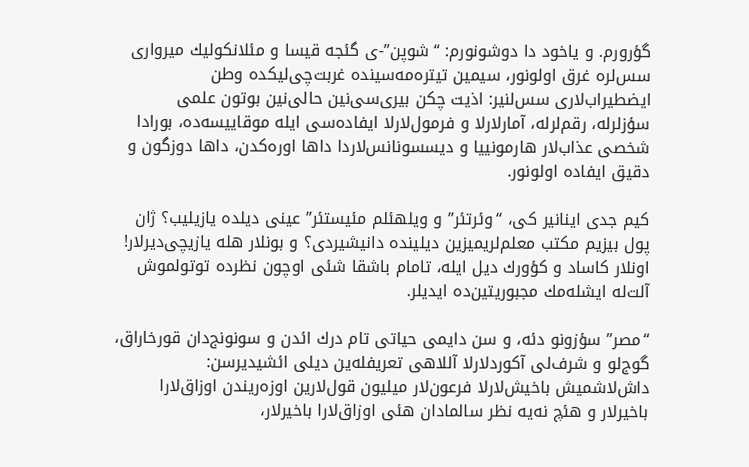گؤرورم. و یاخود دا دوشونورم: “شوپن”-ی گئجه قیسا و مئلانكولیك میرواری سس‌لره غرق اولونور، سیمین تیتره‌مه‌سینده غربت‌چی‌لیكده وطن ایضطیراب‌لاری سس‌لنیر: اذیت چكن بیری‌سی‌نین حالی‌نین بوتون علمی سؤزلرله، رقم‌لرله، آمارلارلا و فرمول‌لارلا ایفاده‌سی ایله موقاییسه‌ده، بورادا شخصی عذاب‌لار هارمونییا و دیسسونانس‌لاردا داها اوره‌كدن، داها دوزگون و دقیق ایفاده اولونور.

كیم جدی اینانیر كی، “وئرتئر” و ویلهئلم مئیستئر” عینی دیلده یازیلیب؟ ژان پول بیزیم مكتب معلم‌لریمیزین دیلینده دانیشیردی؟ و بونلار هله یازیچی‌دیرلار! اونلار كاساد و كؤورك دیل ایله، تامام باشقا شئی اوچون نظرده توتولموش آلت‌له ایشله‌مك مجبوریتین‌ده ایدیلر.

“مصر” سؤزونو دئه، و سن دایمی حیاتی تام درك ائد‌ن و سونونج‌دان قورخاراق، گوج‌لو و شرف‌لی آكوردلارلا آللاهی تعریفله‌ین دیلی ائشیدیرسن: داش‌لاشمیش باخیش‌لارلا فرعون‌لار میلیون قول‌لارین اوزه‌ریندن اوزاق‌لارا باخیرلار و هئچ نه‌یه نظر سالمادان هئی اوزاق‌لارا باخیرلار،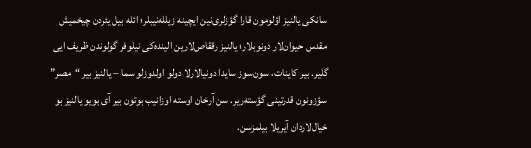سانكی یالنیز اؤلومون قارا گؤزلری‌نین ایچینه زیلله‌نیبلر؛ ائله بیل یئردن چیخمیش مقدس حیوان‌لار دونوبلار؛ یالنیز رققاص‌لارین الینده‌كی نیلوفر گولوندن ظریف ایی گلیر. بیر كاینات، سون‌سوز سایدا دونیالارلا دولو اولدوزلو سما – یالنیز بیر “مصر” سؤزونون قدرتینی گؤسته‌ریر. سن آرخان اوسته اوزانیب بوتون بیر آی بویو یالنیز بو خیال‌لاردان آیریلا بیلمزسن.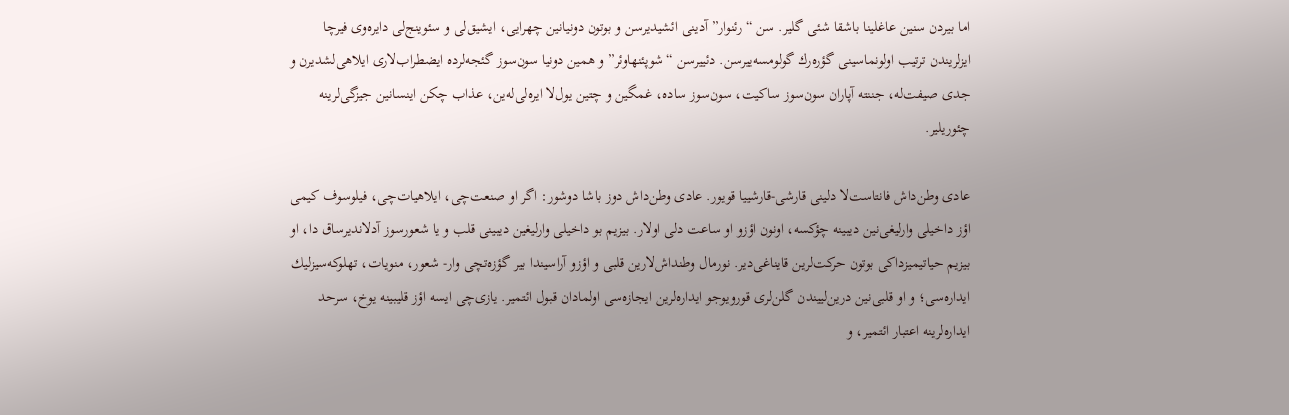اما بیردن سنین عاغلینا باشقا شئی گلیر. سن “رئنوار” آدینی ائشیدیرسن و بوتون دونیانین چهرایی، ایشیق‌لی و سئوینج‌لی دایره‌وی فیرچا ایزلریندن ترتیب اولونماسینی گؤره‌رك گولومسه‌ییرسن. دئییرسن “شوپئنهاوئر” و همین دونیا سون‌سوز گئجه‌لرده ایضطراب‌لاری ایلاهی‌لشدیرن و جدی صیفت‌له، جننته آپاران سون‌سوز ساكیت، سون‌سوز ساده، غمگین و چتین یول‌لا ایره‌‌لی‌له‌ین، عذاب چكن اینسانین جیزگی‌لرینه چئوریلیر.

عادی وطن‌داش فانتاست‌لا دلینی قارشی-قارشییا قویور. عادی وطن‌داش دوز باشا دوشور: اگر او صنعت‌چی، ایلاهیات‌چی، فیلوسوف كیمی اؤز داخیلی وارلیغی‌نین دیبینه چؤكسه، اونون اؤزو او ساعت دلی اولار. بیزیم بو داخیلی وارلیغین دیبینی قلب و یا شعورسوز آدلاندیرساق دا، او بیزیم حیاتیمیزداكی بوتون حركت‌لرین قایناغی‌دیر. نورمال وطنداش‌لارین قلبی و اؤزو آراسیندا بیر گؤزه‌تچی وار- شعور، منویات، تهلوكه‌سیزلیك ایداره‌سی؛ و او قلبی‌نین درین‌لییندن گلن‌لری قورویوجو ایداره‌لرین ایجازه‌سی اولمادان قبول ائتمیر. یازی‌چی ایسه اؤز قلیبینه یوخ، سرحد ایداره‌لرینه اعتبار ائتمیر، و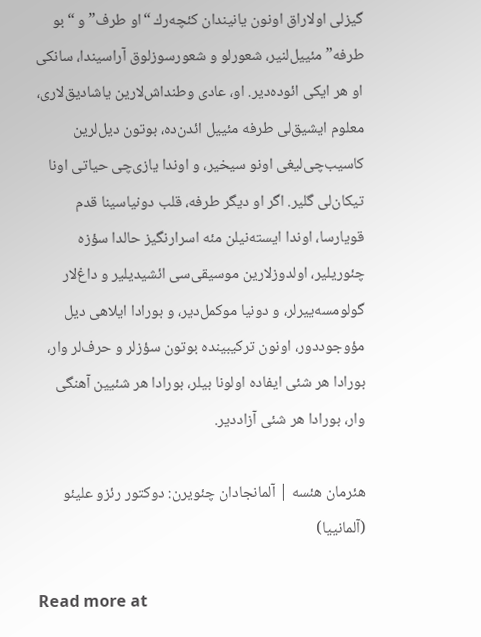گیزلی اولاراق اونون یانیندان كئچه‌رك “او طرف” و “بو طرفه” مئییل‌لنیر، شعورلو و شعورسوزلوق آراسیندا، سانكی او هر ایكی ائوده‌دیر. او، عادی وطنداش‌لارین یاشادیق‌لاری، معلوم ایشیق‌لی طرفه مئییل ائد‌ن‌ده، بوتون دیل‌لرین كاسیب‌چی‌لیغی اونو سیخیر، و اوندا یازی‌چی حیاتی اونا تیكان‌لی گلیر. اگر او دیگر طرفه، قلب دونیاسینا قدم قویارسا، اوندا ایسته‌نیلن مئه اسرارنگیز حالدا سؤزه چئوریلیر، اولدوزلارین موسیقی‌سی ائشیدیلیر و داغ‌لار گولومسه‌ییرلر، و دونیا موكمل‌دیر، و بورادا ایلاهی دیل مؤوجوددور، اونون تركیبینده بوتون سؤزلر و حرف‌لر وار، بورادا هر شئی ایفاده اولونا بیلر، بورادا هر شئیین آهنگی وار، بورادا هر شئی آزاددیر.

هئرمان هئسه | آلمانجادان چئویرن: دوكتور رئزو علیئو (آلمانییا)

Read more at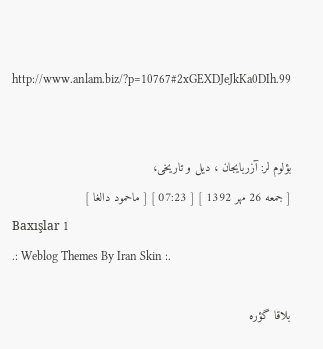http://www.anlam.biz/?p=10767#2xGEXDJeJkKa0DIh.99


بؤلوم لر: آزربایجان ، دیل و تاریخی،
[ جمعه 26 مهر 1392 ] [ 07:23 ] [ ماحمود دالغا ]
Baxışlar 1
.: Weblog Themes By Iran Skin :.

بلاقا گؤره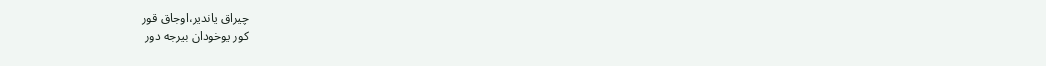چیراق یاندیر،اوجاق قور
كور یوخودان بیرجه دور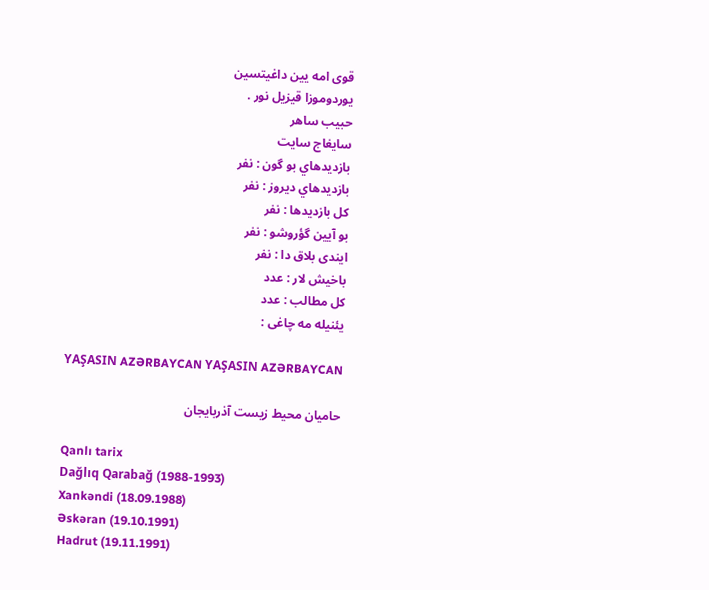قوی امه یین داغیتسین
یوردوموزا قیزیل نور .
حبیب ساهر
سایغاج سایت
بازديدهاي بو گون : نفر
بازديدهاي ديروز : نفر
كل بازديدها : نفر
بو آیین گؤروشو : نفر
ایندی بلاق دا : نفر
باخیش لار : عدد
كل مطالب : عدد
یئنیله مه چاغی :

YAŞASIN AZƏRBAYCAN YAŞASIN AZƏRBAYCAN

حامیان محیط زیست آذربایجان

Qanlı tarix
Dağlıq Qarabağ (1988-1993)
Xankəndi (18.09.1988)
Əskəran (19.10.1991)
Hadrut (19.11.1991)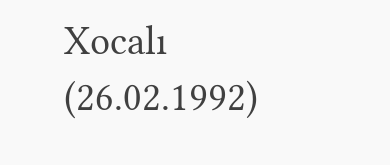Xocalı (26.02.1992)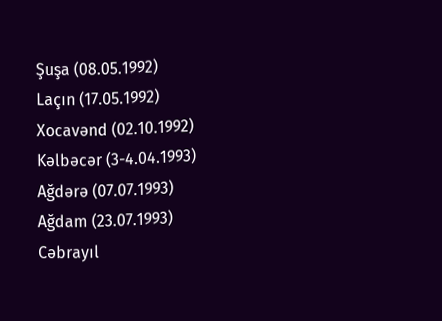Şuşa (08.05.1992)
Laçın (17.05.1992)
Xocavənd (02.10.1992)
Kəlbəcər (3-4.04.1993)
Ağdərə (07.07.1993)
Ağdam (23.07.1993)
Cəbrayıl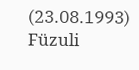(23.08.1993)
Füzuli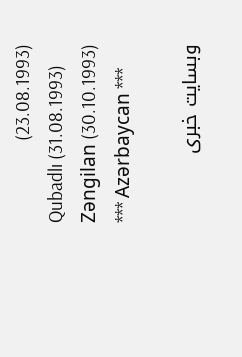(23.08.1993)
Qubadlı (31.08.1993)
Zəngilan (30.10.1993)
*** Azərbaycan ***

وبسایت خبری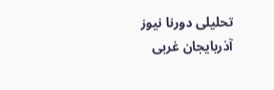تحلیلی دورنا نیوز آذربایجان غربی